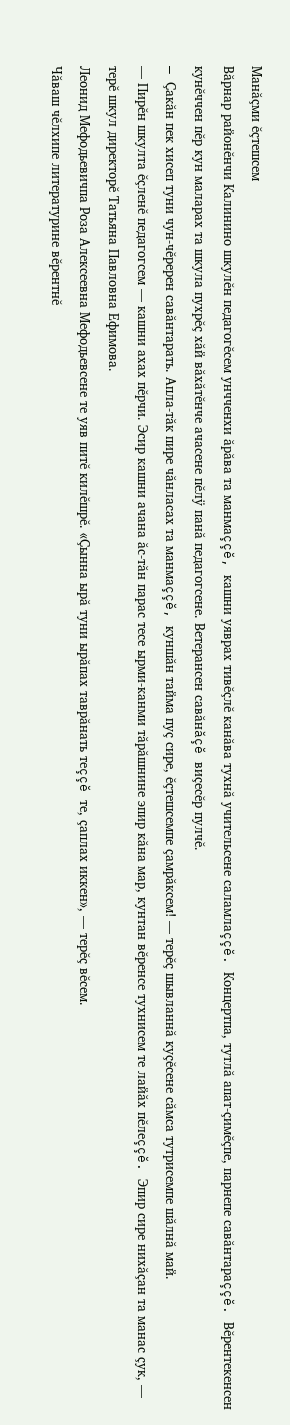Манăçми ĕçтешсем
Вăрнар районĕнчи Калинино шкулĕн педагогĕсем унчченхи ăрăва та манмаççĕ, кашни уяврах тивĕçлĕ канăва тухнă учительсене саламлаççĕ. Концертпа, тутлă апат-çимĕçпе, парнепе савăнтараççĕ. Вĕрентекенсен кунĕччен пĕр кун маларах та шкула пухрĕç хăй вăхăтĕнче ачасене пĕлÿ панă педагогсене. Ветерансен савăнăçĕ виçесĕр пулчĕ.
— Çакăн пек хисеп туни чун-чĕререн савăнтарать. Апла-тăк пире чăнласах та манмаççĕ, куншăн тайма пуç сире, ĕçтешсемпе çамрăксем! — терĕç шывланнă куçĕсене сăмса тутрисемпе шăлнă май.
— Пирĕн шкулта ĕçленĕ педагогсем — кашни ахах пĕрчи. Эсир кашни ачана ăс-тăн парас тесе ырми-канми тăрăшнине эпир кăна мар, кунтан вĕренсе тухнисем те лайăх пĕлеççĕ. Эпир сире нихăçан та манас çук, — терĕ шкул директорĕ Татьяна Павловна Ефимова.
Леонид Мефодьевичпа Роза Алексеевна Мефодьевсене те уяв питĕ килĕшрĕ. «Çынна ырă туни ырăпах таврăнать теççĕ те, çаплах иккен», — терĕç вĕсем.
Чăваш чĕлхипе литературине вĕрентнĕ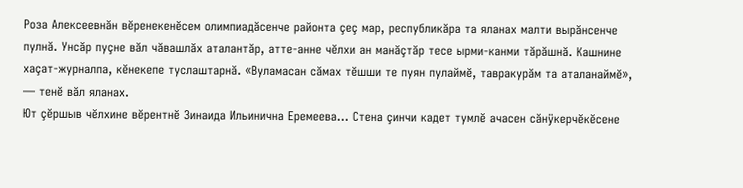Роза Алексеевнăн вĕренекенĕсем олимпиадăсенче районта çеç мар, республикăра та яланах малти вырăнсенче пулнă. Унсăр пуçне вăл чăвашлăх аталантăр, атте-анне чĕлхи ан манăçтăр тесе ырми-канми тăрăшнă. Кашнине хаçат-журналпа, кĕнекепе туслаштарнă. «Вуламасан сăмах тĕшши те пуян пулаймĕ, тавракурăм та аталанаймĕ», — тенĕ вăл яланах.
Ют çĕршыв чĕлхине вĕрентнĕ Зинаида Ильинична Еремеева... Стена çинчи кадет тумлĕ ачасен сăнÿкерчĕкĕсене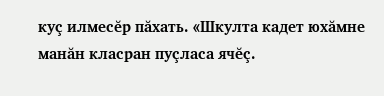куç илмесĕр пăхать. «Шкулта кадет юхăмне манăн класран пуçласа ячĕç.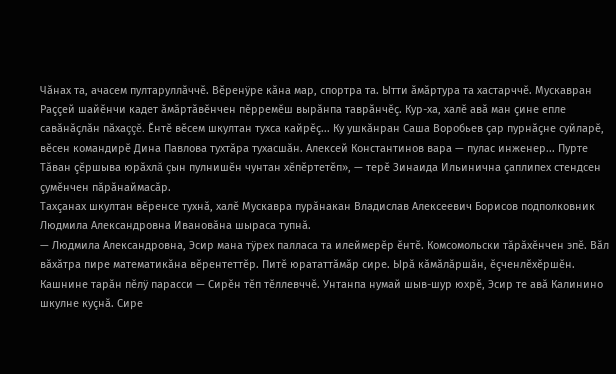Чăнах та, ачасем пултаруллăччĕ. Вĕренÿре кăна мар, спортра та. Ытти ăмăртура та хастарччĕ. Мускавран Раççей шайĕнчи кадет ăмăртăвĕнчен пĕрремĕш вырăнпа таврăнчĕç. Кур-ха, халĕ авă ман çине епле савăнăçлăн пăхаççĕ. Ĕнтĕ вĕсем шкултан тухса кайрĕç... Ку ушкăнран Саша Воробьев çар пурнăçне суйларĕ, вĕсен командирĕ Дина Павлова тухтăра тухасшăн. Алексей Константинов вара — пулас инженер... Пурте Тăван çĕршыва юрăхлă çын пулнишĕн чунтан хĕпĕртетĕп», — терĕ Зинаида Ильинична çаплипех стендсен çумĕнчен пăрăнаймасăр.
Тахçанах шкултан вĕренсе тухнă, халĕ Мускавра пурăнакан Владислав Алексеевич Борисов подполковник Людмила Александровна Ивановăна шыраса тупнă.
— Людмила Александровна, Эсир мана тÿрех палласа та илеймерĕр ĕнтĕ. Комсомольски тăрăхĕнчен эпĕ. Вăл вăхăтра пире математикăна вĕрентеттĕр. Питĕ юрататтăмăр сире. Ырă кăмăлăршăн, ĕçченлĕхĕршĕн. Кашнине тарăн пĕлÿ парасси — Сирĕн тĕп тĕллевччĕ. Унтанпа нумай шыв-шур юхрĕ, Эсир те авă Калинино шкулне куçнă. Сире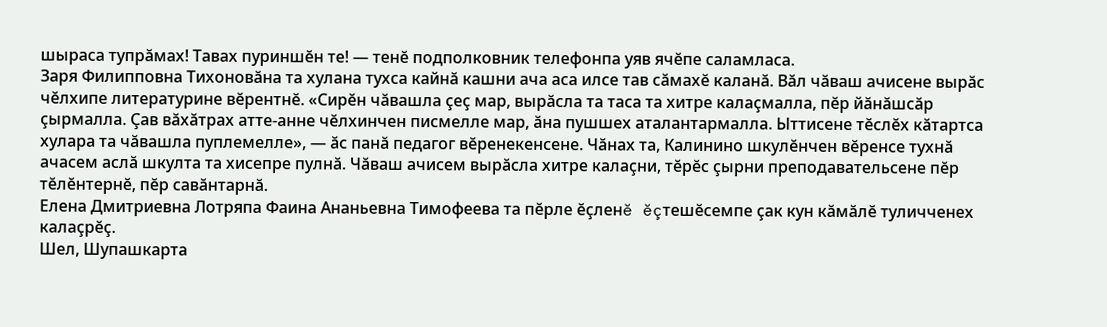шыраса тупрăмах! Тавах пуриншĕн те! — тенĕ подполковник телефонпа уяв ячĕпе саламласа.
Заря Филипповна Тихоновăна та хулана тухса кайнă кашни ача аса илсе тав сăмахĕ каланă. Вăл чăваш ачисене вырăс чĕлхипе литературине вĕрентнĕ. «Сирĕн чăвашла çеç мар, вырăсла та таса та хитре калаçмалла, пĕр йăнăшсăр çырмалла. Çав вăхăтрах атте-анне чĕлхинчен писмелле мар, ăна пушшех аталантармалла. Ыттисене тĕслĕх кăтартса хулара та чăвашла пуплемелле», — ăс панă педагог вĕренекенсене. Чăнах та, Калинино шкулĕнчен вĕренсе тухнă ачасем аслă шкулта та хисепре пулнă. Чăваш ачисем вырăсла хитре калаçни, тĕрĕс çырни преподавательсене пĕр тĕлĕнтернĕ, пĕр савăнтарнă.
Елена Дмитриевна Лотряпа Фаина Ананьевна Тимофеева та пĕрле ĕçленĕ ĕçтешĕсемпе çак кун кăмăлĕ туличченех калаçрĕç.
Шел, Шупашкарта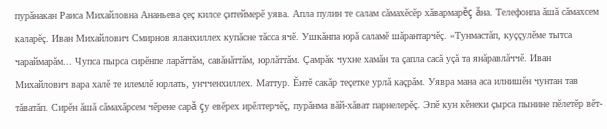пурăнакан Раиса Михайловна Ананьева çеç килсе çитеймерĕ уява. Апла пулин те салам сăмахĕсĕр хăвармарĕç ăна. Телефонпа ăшă сăмахсем каларĕç. Иван Михайлович Смирнов яланхиллех купăсне тăсса ячĕ. Ушкăнпа юрă саламĕ шăрантарчĕç. «Тунмастăп, куççулĕме тытса чараймарăм... Чупса пырса сирĕнпе ларăттăм, савăнăттăм, юрлăттăм. Çамрăк чухне хамăн та çапла сасă уçă та янăравлăччĕ. Иван Михайлович вара халĕ те илемлĕ юрлать, унчченхиллех. Маттур. Ĕнтĕ сакăр теçетке урлă каçрăм. Уявра мана аса илнишĕн чунтан тав тăватăп. Сирĕн ăшă сăмахăрсем чĕрене сарă çу евĕрех ирĕлтерчĕç, пурăнма вăй-хăват парнелерĕç. Эпĕ кун кĕнеки çырса пынине пĕлетĕр вĕт-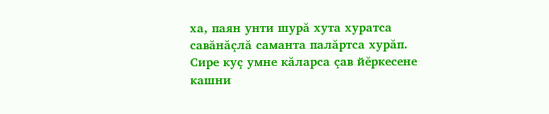ха, паян унти шурă хута хуратса савăнăçлă саманта палăртса хурăп. Сире куç умне кăларса çав йĕркесене кашни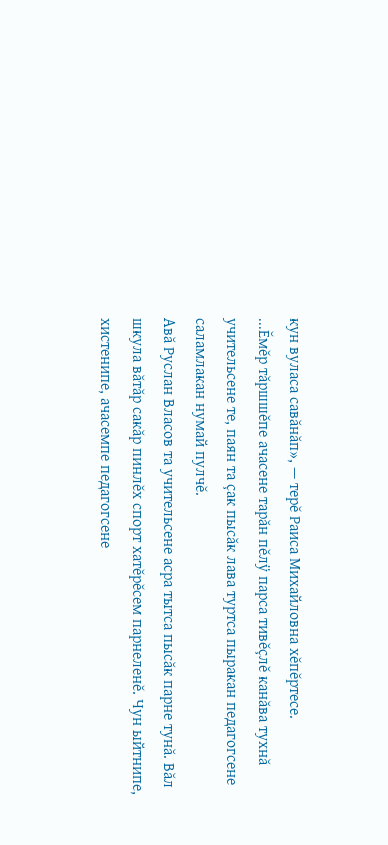кун вуласа савăнăп», — терĕ Раиса Михайловна хĕпĕртесе.
...Ĕмĕр тăршшĕпе ачасене тарăн пĕлÿ парса тивĕçлĕ канăва тухнă учительсене те, паян та çак пысăк лава туртса пыракан педагогсене саламлакан нумай пулчĕ.
Авă Руслан Власов та учительсене асра тытса пысăк парне тунă. Вăл шкула вăтăр сакăр пинлĕх спорт хатĕрĕсем парнеленĕ. Чун ыйтнипе, хистенипе, ачасемпе педагогсене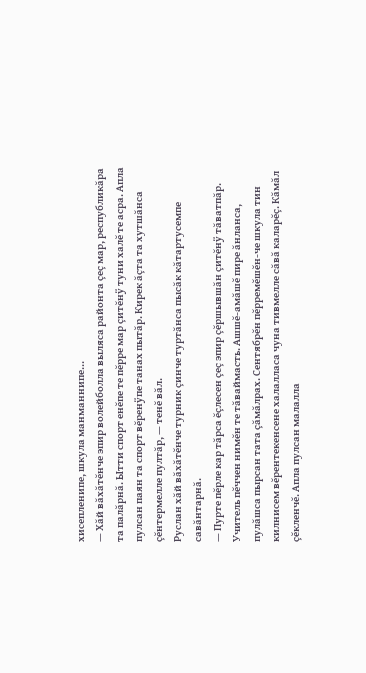хисепленипе, шкула манманнипе...
— Хăй вăхăтĕнче эпир волейболла выляса районта çеç мар, республикăра та палăрнă. Ытти спорт енĕпе те пĕрре мар çитĕнÿ туни халĕ те асра. Апла пулсан паян та спорт вĕренÿпе танах пытăр. Кирек ăçта та хутшăнса çĕнтермелле пултăр, — тенĕ вăл.
Руслан хăй вăхăтĕнче турник çинче туртăнса пысăк кăтартусемпе савăнтарнă.
— Пурте пĕрле кар тăрса ĕçлесен çеç эпир çĕршывшăн çитĕнÿ тăватпăр. Учитель пĕччен нимĕн те тăваймасть. Ашшĕ-амăшĕ пире ăнланса, пулăшса пырсан тата çăмăлрах. Сентябрĕн пĕрремĕшĕн-че шкула тин килнисем вĕрентекенсене халалласа чуна тивмелле сăвă каларĕç. Кăмăл çĕкленчĕ. Апла пулсан малалла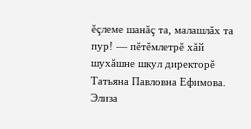ĕçлеме шанăç та, малашлăх та пур! — пĕтĕмлетрĕ хăй шухăшне шкул директорĕ Татьяна Павловна Ефимова.
Элиза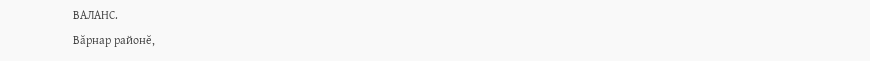ВАЛАНС.
Вăрнар районĕ,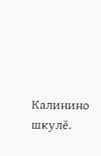Калинино шкулĕ.